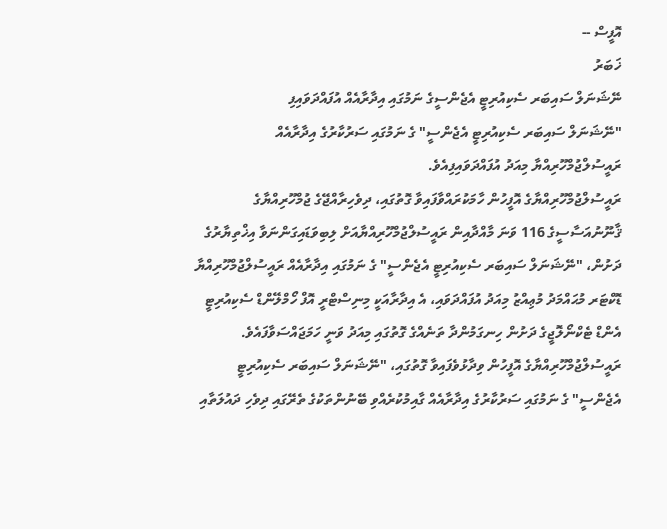އޮފީސް --
ޚަބަރު
ނޭޝަނަލް ސައިބަރ ސެކިއުރިޓީ އެޖެންސީގެ ނަމުގައި އިދާރާއެއް އުފައްދަވައިފި
"ނޭޝަނަލް ސައިބަރ ސެކިއުރިޓީ އެޖެންސީ" ގެ ނަމުގައި ސަރުކާރުގެ އިދާރާއެއް ރައީސުލްޖުމްހޫރިއްޔާ މިއަދު އުފައްދަވައިފިއެވެ.
ރައީސުލްޖުމްހޫރިއްޔާގެ އޮފީހުން ހާމަކުރައްވާފައިވާ ގޮތުގައި، ދިވެހިރާއްޖޭގެ ޖުމްހޫރިއްޔާގެ ޤާނޫނުއަސާސީގެ 116 ވަނަ މާއްދާއިން ރައީސުލްޖުމްހޫރިއްޔާއަށް ލިބިވަޑައިގަންނަވާ އިޚްތިޔާރުގެ ދަށުން، "ނޭޝަނަލް ސައިބަރ ސެކިއުރިޓީ އެޖެންސީ" ގެ ނަމުގައި އިދާރާއެއް ރައީސުލްޖުމްހޫރިއްޔާ ޑޮކްޓަރ މުޙައްމަދު މުޢިއްޒު މިއަދު އުފައްދަވައި، އެ އިދާރާއަކީ މިނިސްޓްރީ އޮފް ހޯމްލޭންޑް ސެކިއުރިޓީ އެންޑް ޓެކްނޯލޮޖީގެ ދަށުން ހިނގަމުންދާ ތަނެއްގެ ގޮތުގައި މިއަދު ވަނީ ހަމަޖައްސަވާފައެވެ.
ރައީސުލްޖުމްހޫރިއްޔާގެ އޮފީހުން ވިދާޅުވެފައިވާ ގޮތުގައި، "ނޭޝަނަލް ސައިބަރ ސެކިއުރިޓީ އެޖެންސީ" ގެ ނަމުގައި ސަރުކާރުގެ އިދާރާއެއް ގާއިމުކުރެއްވި ބޭނުންތަކުގެ ތެރޭގައި ދިވެހި ދައުލަތާއި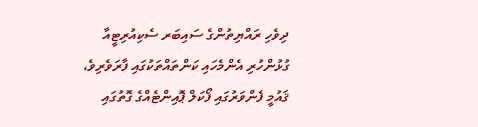ދިވެހި ރައްޔިތުންގެ ސައިބަރ ސެކިއުރިޓީއާ ގުޅުންހުރި އެންމެހައި ކަންތައްތަކުގައި ފާރަވެރިވެ، ޤައުމީ ފެންވަރުގައި ފޯކަލް ޕޮއިންޓެއްގެ ގޮތުގައި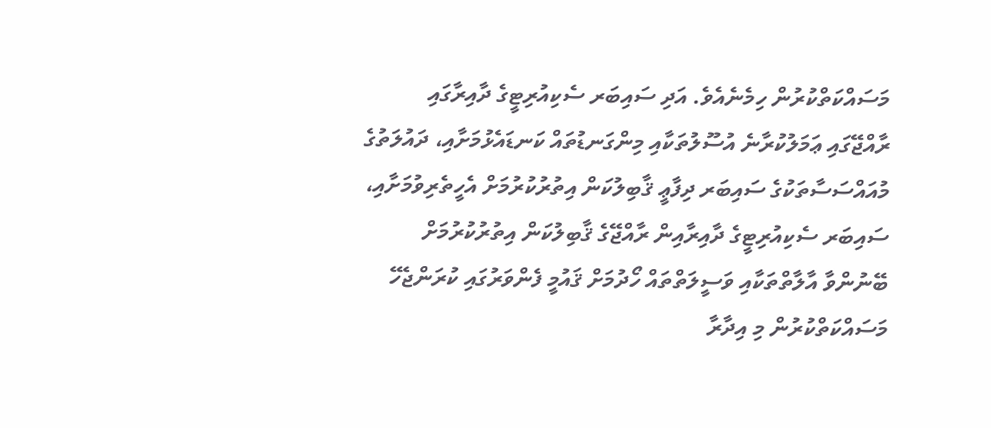މަސައްކަތްކުރުން ހިމެނެއެވެ. އަދި ސައިބަރ ސެކިއުރިޓީގެ ދާއިރާގައި ރާއްޖޭގައި ޢަމަލުކުރާނެ އުސޫލުތަކާއި މިންގަނޑުތައް ކަނޑައެޅުމަށާއި، ދައުލަތުގެ މުއައްސަސާތަކުގެ ސައިބަރ ދިފާޢީ ޤާބިލުކަން އިތުރުކުރުމަށް އެހީތެރިވުމަށާއި، ސައިބަރ ސެކިއުރިޓީގެ ދާއިރާއިން ރާއްޖޭގެ ޤާބިލުކަން އިތުރުކުރުމަށް ބޭނުންވާ އާލާތްތަކާއި ވަސީލަތްތައް ހޯދުމަށް ޤައުމީ ފެންވަރުގައި ކުރަންޖެހޭ މަސައްކަތްކުރުން މި އިދާރާ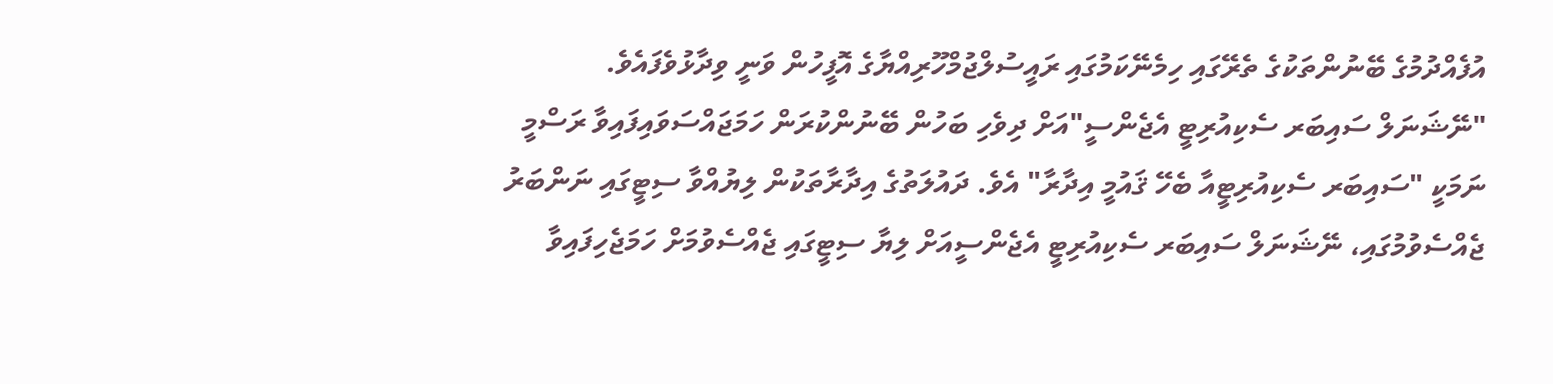އުފެއްދުމުގެ ބޭނުންތަކުގެ ތެރޭގައި ހިމެނޭކަމުގައި ރައީސުލްޖުމްހޫރިއްޔާގެ އޮފީހުން ވަނީ ވިދާޅުވެފައެވެ.
"ނޭޝަނަލް ސައިބަރ ސެކިއުރިޓީ އެޖެންސީ"އަށް ދިވެހި ބަހުން ބޭނުންކުރަން ހަމަޖައްސަވައިފައިވާ ރަސްމީ ނަމަކީ "ސައިބަރ ސެކިއުރިޓީއާ ބެހޭ ޤައުމީ އިދާރާ" އެވެ. ދައުލަތުގެ އިދާރާތަކުން ލިޔުއްވާ ސިޓީގައި ނަންބަރު ޖެއްސެވުމުގައި، ނޭޝަނަލް ސައިބަރ ސެކިއުރިޓީ އެޖެންސީއަށް ލިޔާ ސިޓީގައި ޖެއްސެވުމަށް ހަމަޖެހިފައިވާ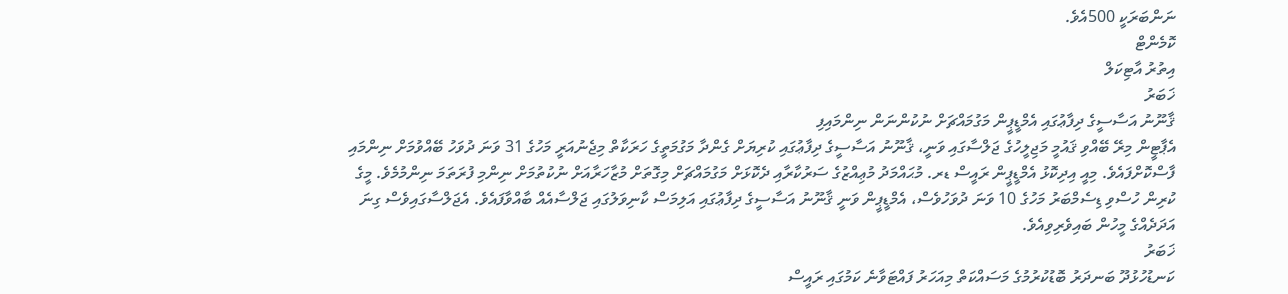ނަންބަރަކީ 500އެވެ.
ކޮމެންޓް
އިތުރު އާޓިކަލް
ޚަބަރު
ޤާނޫނު އަސާސީގެ ދިފާޢުގައި އެމްޑީޕީން މަގުމައްޗަށް ނުކުންނަން ނިންމައިފި
އެޕާޓީން މިރޭ ބޭއްވި ޤައުމީ މަޖިލީހުގެ ޖަލްސާގައި ވަނީ، ޤާނޫނު އަސާސީގެ ދިފާޢުގައި ކުރިޔަށް ގެންދާ މަގުމަތީގެ ހަރަކާތް މިޖެނުއަރީ މަހުގެ 31 ވަނަ ދުވަހު ބޭއްވުމަށް ނިންމައި ފާސްކޮށްފައެވެ. މިއީ އިދިކޮޅު އެމްޑީޕީން ރައީސް ޑރ. މުޙައްމަދު މުޢިއްޒުގެ ސަރުކާރާއި ދެކޮޅަށް މަގުމައްޗަށް މިގޮތަށް މުޒާހަރާއަށް ނުކުތުމަށް ނިންމި ފުރަތަމަ ނިންމުމެވެ. މީގެ ކުރިން ހުސްވި ޑިސެމްބަރު މަހުގެ 10 ވަނަ ދުވަހުވެސް، އެމްޑީޕީން ވަނީ ޤާނޫނު އަސާސީގެ ދިފާޢުގައި އަލިމަސް ކާނިވަލުގައި ޖަލްސާއެއް ބާއްވާފައެވެ. އެޖަލްސާގައިވެސް ގިނަ އަދަދެއްގެ މީހުން ބައިވެރިވިއެވެ.
ޚަބަރު
ކަނޑުހުޅުދޫ ބަނދަރު ބޮޑުކުރުމުގެ މަސައްކަތް މިއަހަރު ފައްޓަވާނެ ކަމުގައި ރައީސް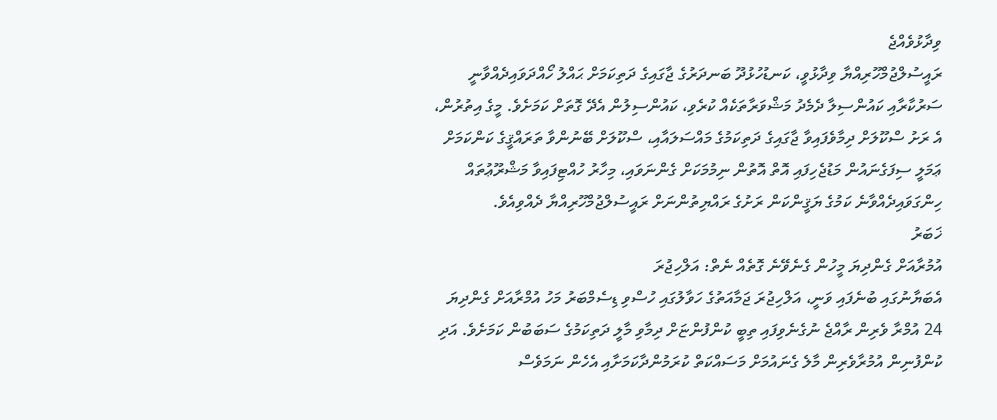ވިދާޅުވެއްޖެ
ރައީސުލްޖުމްހޫރިއްޔާ ވިދާޅުވީ، ކަނޑުހުޅުދޫ ބަނދަރުގެ ޖާގައިގެ ދަތިކަމަށް ޙައްލު ހޯއްދަވައިދެއްވާނީ ސަރުކާރާއި ކައުންސިލާ ދެމެދު މަޝްވަރާތަކެއް ކުރެވި، ކައުންސިލުން އެދޭ ގޮތަށް ކަމަށެވެ. މީގެ އިތުރުން، އެ ރަށު ސްކޫލަށް ދިމާވެފައިވާ ޖާގައިގެ ދަތިކަމުގެ މައްސަލައާއި، ސްކޫލަށް ބޭނުންވާ ތަރައްޤީގެ ކަންކަމަށް ޢަމަލީ ސިފަގެނައުން މަޑުޖެހިފައި އޮތް އޮތުން ނިމުމަކަށް ގެންނަވައި، މިހާރު ހުއްޓިފައިވާ މަޝްރޫޢުތައް ހިންގަވައިދެއްވާނެ ކަމުގެ ޔަޤީންކަން ރަށުގެ ރައްޔިތުންނަށް ރައީސުލްޖުމްހޫރިއްޔާ ދެއްވިއެވެ.
ޚަބަރު
އުމުރާއަށް ގެންދިޔަ މީހުން ގެނެވޭނެ ގޮތެއް ނެތް: އަލްހިޖުރަ
އެބަޔާނުގައި ބުނެފައި ވަނީ، އަލްހިޖުރަ ޖަމާއަތުގެ ހަވާލުގައި ހުސްވި ޑިސެމްބަރު މަހު އުމްރާއަށް ގެންދިޔަ 24 އުމްރާ ވެރިން ރާއްޖެ ނުގެނެވިފައި ތިބީ ކުންފުންޏަށް ދިމާވި މާލީ ދަތިކަމުގެ ސަބަބުން ކަމަށެވެ. އަދި ކުންފުނިން އުމުރާވެރިން މާލެ ގެނައުމަށް މަސައްކަތް ކުރަމުންދާކަމަށާއި އެހެން ނަމަވެސް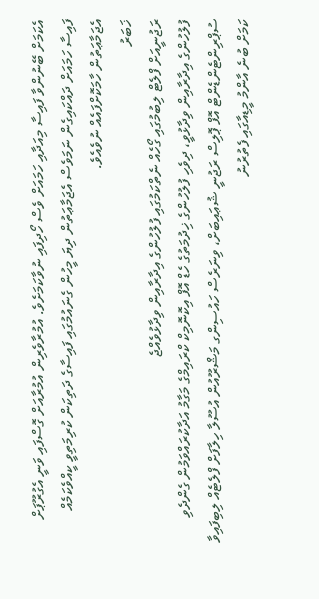އެކަމަށް ބޭނުންވާ ފައިސާ މިއަދާއި ހަމައަށް ވެސް ހޯދިފައި ނުވާކަމަށެވެ. އުމުރާވެރިން އުމުރާއަށް ގޮސްފައި ވަނީ އެގުރޫޕަށް ފައިސާ ހަމައަށް ދައްކައިގެން ނަމަވެސް އެޖަމާޢަތުން ދިޔަ މީހުން ގެނައުމުގައި ފައިސާގެ ދަތިކަން ކުރިމަތިވީ ކީއްވެކަމެއް އެޖަމާޢަތުން ހާމަކޮށްފައެއް ނުވެއެވެ.
ޚަބަރު
ރަޖުނީއަށް ފްލެޓް ލިބުމުގައި ގޯހެއް ނެތްކަމުގައި ފުލުހުންގެ އިދާރާއިން ވިދާޅުވެއްޖެ
ފުލުހުންގެ އިދާރާއިން ވިދާޅުވީ، ދިވެހި ފުލުހުންގެ ޚިދުމަތުގެ ހެޑް އޮފް އިކޮނޮމިކް ކްރައިމްގެ މަގާމު އަދާކުރައްވަމުން ގެންދެވި ސުޕްރިންޓެންޑެންޓް އޮފް ޕޮލިސް ރަޖުނީ ޝުޢައިބަށް، ވިނަރެސް ހައުސިންގ މަޝްރޫއުން އުސޫލާ ހިލާފަށް ފްލެޓެއް ލިބިފައިވާ ކަމަށް ބުނެ އާންމު މީޑިއާގައި ފެތުރުނު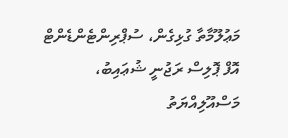މަޢުލޫމާތާ ގުޅިގެން، ސުޕްރިންޓެންޑެންޓް އޮފް ޕޮލިސް ރަޖުނީ ޝުޢައިބު، މަސްއޫލިއްޔަތު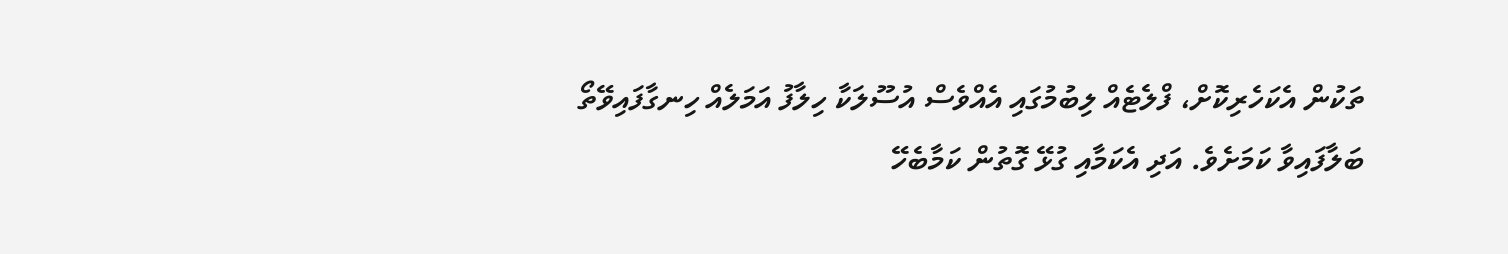ތަކުން އެކަހެރިކޮށް، ފްލެޓެއް ލިބުމުގައި އެއްވެސް އުސޫލަކާ ހިލާފު އަމަލެއް ހިނގާފައިވޭތޯ ބަލާފައިވާ ކަމަށެވެ. އަދި އެކަމާއި ގުޅޭ ގޮތުން ކަމާބެހޭ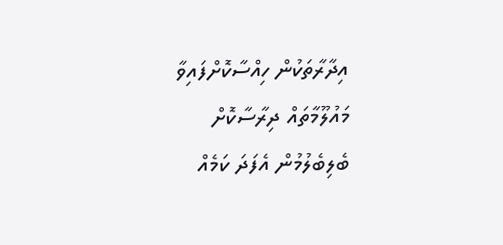އިދާރާތަކުން ހިއްސާކޮށްފައިވާ މައުލޫމާތައް ދިރާސާކޮށް ބެލިބެލުމުން އެފަދަ ކަމެއް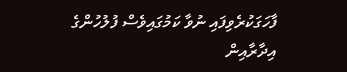ފާހަގަކުރެވިފައި ނުވާ ކަމުގައިވެސް ފުލުހުންގެ އިދާރާއިން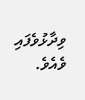ވިދާޅުވެފައި ވެއެވެ.